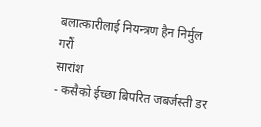बलात्कारीलाई नियन्त्रण हैन निर्मुल गरौं
सारांश
- कसैको ईच्छा बिपरित जबर्जस्ती डर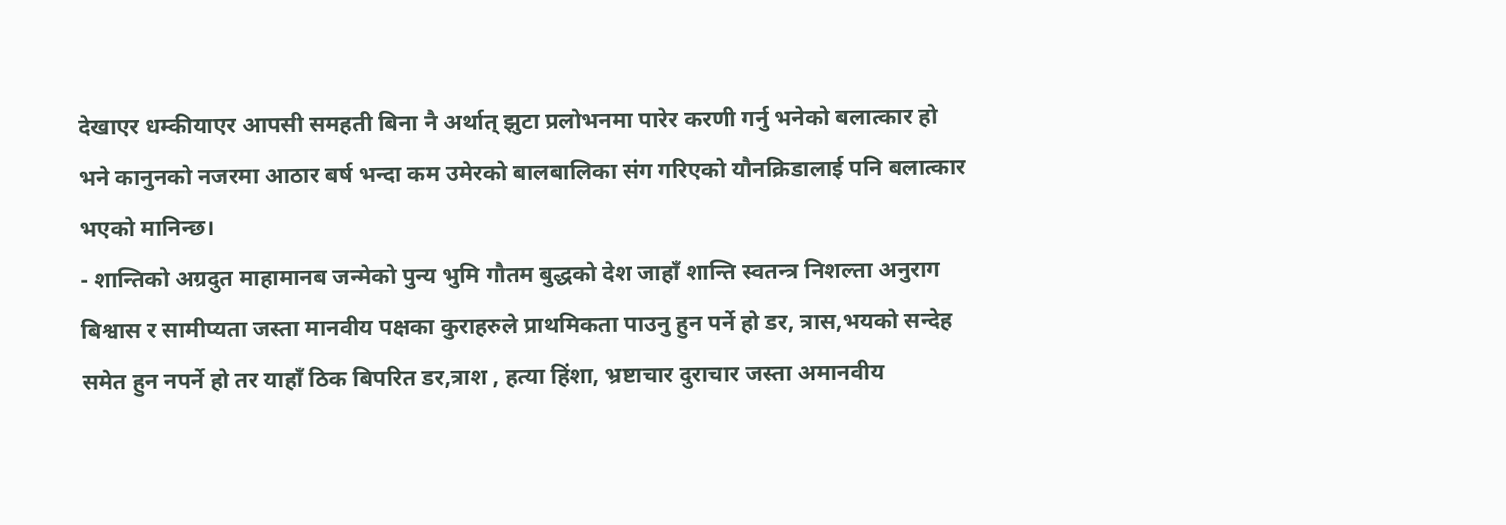देखाएर धम्कीयाएर आपसी समहती बिना नै अर्थात् झुटा प्रलोभनमा पारेर करणी गर्नु भनेको बलात्कार हो भने कानुनको नजरमा आठार बर्ष भन्दा कम उमेरको बालबालिका संग गरिएको यौनक्रिडालाई पनि बलात्कार भएको मानिन्छ।
- शान्तिको अग्रदुत माहामानब जन्मेको पुन्य भुमि गौतम बुद्धको देश जाहाँ शान्ति स्वतन्त्र निशल्ता अनुराग बिश्वास र सामीप्यता जस्ता मानवीय पक्षका कुराहरुले प्राथमिकता पाउनु हुन पर्ने हो डर, त्रास,भयको सन्देह समेत हुन नपर्ने हो तर याहाँ ठिक बिपरित डर,त्राश , हत्या हिंशा, भ्रष्टाचार दुराचार जस्ता अमानवीय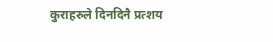कुराहरुले दिनदिनै प्रत्शय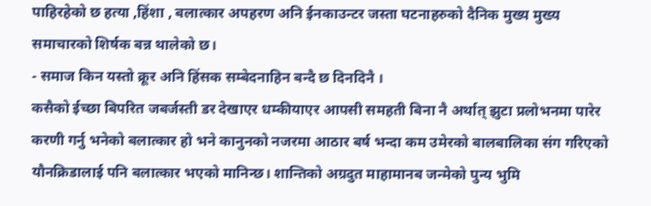पाहिरहेको छ हत्या ,हिंशा , बलात्कार अपहरण अनि ईनकाउन्टर जस्ता घटनाहरुको दैनिक मुख्य मुख्य समाचारको शिर्षक बन्न थालेको छ।
- समाज किन यस्तो क्रूर अनि हिंसक सम्बेदनाहिन बन्दै छ दिनदिनै ।
कसैको ईच्छा बिपरित जबर्जस्ती डर देखाएर धम्कीयाएर आपसी समहती बिना नै अर्थात् झुटा प्रलोभनमा पारेर करणी गर्नु भनेको बलात्कार हो भने कानुनको नजरमा आठार बर्ष भन्दा कम उमेरको बालबालिका संग गरिएको यौनक्रिडालाई पनि बलात्कार भएको मानिन्छ। शान्तिको अग्रदुत माहामानब जन्मेको पुन्य भुमि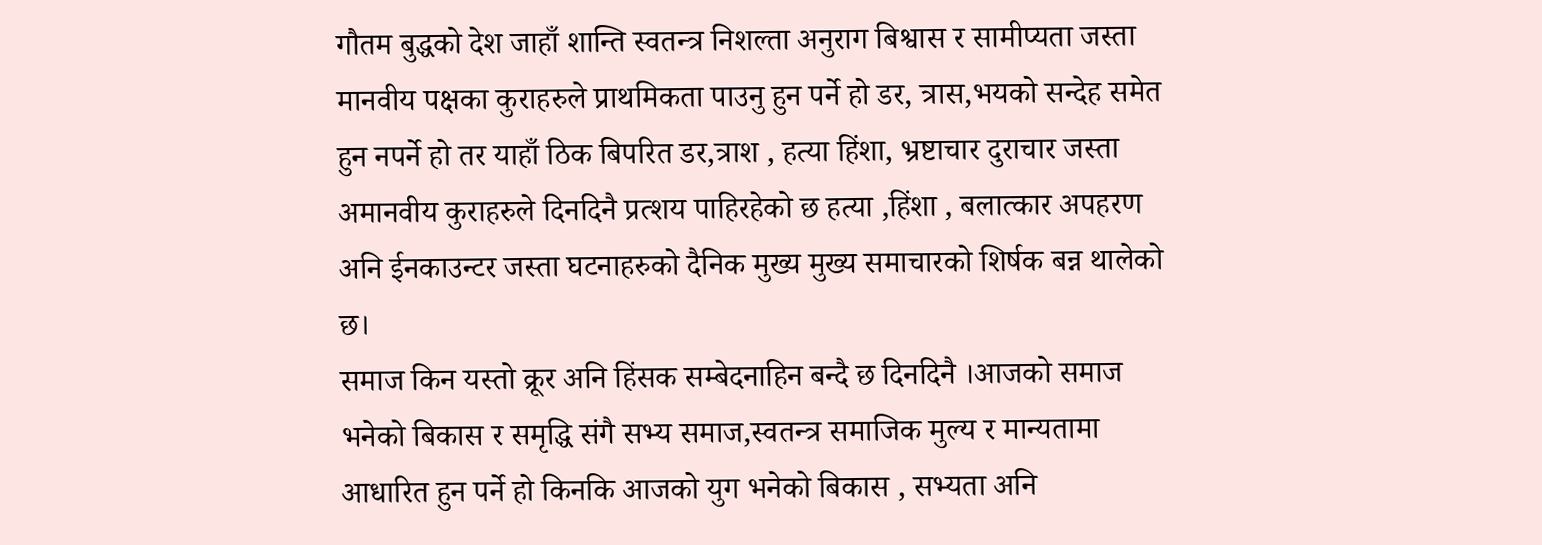गौतम बुद्धको देश जाहाँ शान्ति स्वतन्त्र निशल्ता अनुराग बिश्वास र सामीप्यता जस्ता मानवीय पक्षका कुराहरुले प्राथमिकता पाउनु हुन पर्ने हो डर, त्रास,भयको सन्देह समेत हुन नपर्ने हो तर याहाँ ठिक बिपरित डर,त्राश , हत्या हिंशा, भ्रष्टाचार दुराचार जस्ता अमानवीय कुराहरुले दिनदिनै प्रत्शय पाहिरहेको छ हत्या ,हिंशा , बलात्कार अपहरण अनि ईनकाउन्टर जस्ता घटनाहरुको दैनिक मुख्य मुख्य समाचारको शिर्षक बन्न थालेको छ।
समाज किन यस्तो क्रूर अनि हिंसक सम्बेदनाहिन बन्दै छ दिनदिनै ।आजको समाज भनेको बिकास र समृद्धि संगै सभ्य समाज,स्वतन्त्र समाजिक मुल्य र मान्यतामा आधारित हुन पर्ने हो किनकि आजको युग भनेको बिकास , सभ्यता अनि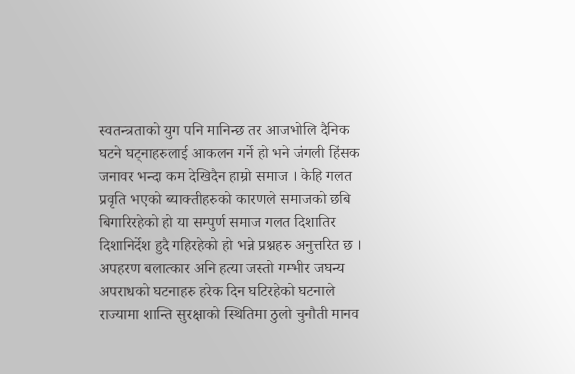स्वतन्त्रताको युग पनि मानिन्छ तर आजभोलि दैनिक घटने घट्नाहरुलाई आकलन गर्ने हो भने जंगली हिंसक जनावर भन्दा कम देखिदैन हाम्रो समाज । केहि गलत प्रवृति भएको ब्याक्तीहरुको कारणले समाजको छबि बिगारिरहेको हो या सम्पुर्ण समाज गलत दिशातिर दिशानिर्देश हुदै गहिरहेको हो भन्ने प्रश्नहरु अनुत्तरित छ ।
अपहरण बलात्कार अनि हत्या जस्तो गम्भीर जघन्य अपराधको घटनाहरु हरेक दिन घटिरहेको घटनाले राज्यामा शान्ति सुरक्षाको स्थितिमा ठुलो चुनौती मानव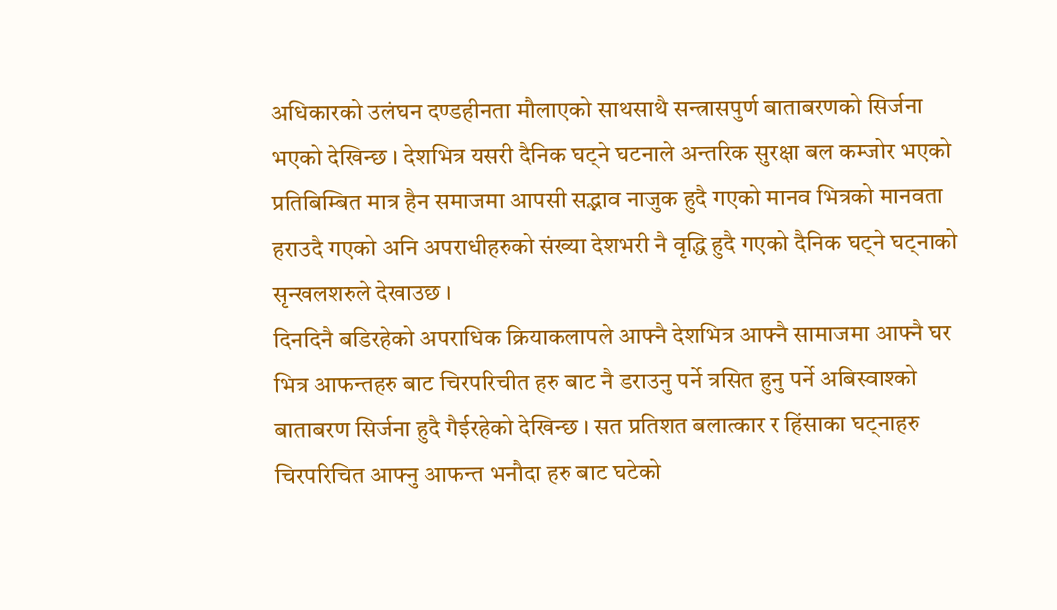अधिकारको उलंघन दण्डहीनता मौलाएको साथसाथै सन्त्रासपुर्ण बाताबरणको सिर्जना भएको देखिन्छ । देशभित्र यसरी दैनिक घट्ने घटनाले अन्तरिक सुरक्षा बल कम्जोर भएको प्रतिबिम्बित मात्र हैन समाजमा आपसी सद्भाव नाजुक हुदै गएको मानव भित्रको मानवता हराउदै गएको अनि अपराधीहरुको संख्या देशभरी नै वृद्धि हुदै गएको दैनिक घट्ने घट्नाको सृन्खलशरुले देखाउछ ।
दिनदिनै बडिरहेको अपराधिक क्रियाकलापले आफ्नै देशभित्र आफ्नै सामाजमा आफ्नै घर भित्र आफन्तहरु बाट चिरपरिचीत हरु बाट नै डराउनु पर्ने त्रसित हुनु पर्ने अबिस्वाश्को बाताबरण सिर्जना हुदै गैईरहेको देखिन्छ । सत प्रतिशत बलात्कार र हिंसाका घट्नाहरु चिरपरिचित आफ्नु आफन्त भनौदा हरु बाट घटेको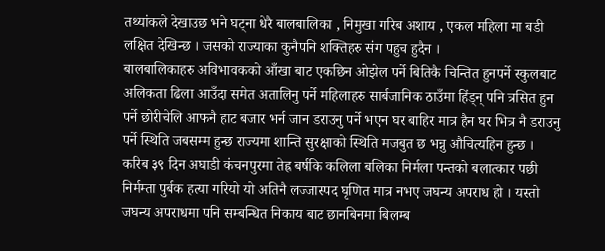तथ्यांकले देखाउछ भने घट्ना धेरै बालबालिका , निमुखा गरिब अशाय , एकल महिला मा बडी लक्षित देखिन्छ । जसको राज्याका कुनैपनि शक्तिहरु संग पहुच हुदैन ।
बालबालिकाहरु अविभावकको आँखा बाट एकछिन ओझेल पर्ने बितिकै चिन्तित हुनपर्ने स्कुलबाट अलिकता ढिला आउँदा समेत अतालिनु पर्ने महिलाहरु सार्बजानिक ठाउँमा हिंड्न् पनि त्रसित हुन पर्ने छोरीचेलि आफनै हाट बजार भर्न जान डराउनु पर्ने भएन घर बाहिर मात्र हैन घर भित्र नै डराउनु पर्ने स्थिति जबसम्म हुन्छ राज्यमा शान्ति सुरक्षाको स्थिति मजबुत छ भन्नु औचित्यहिन हुन्छ ।
करिब ३९ दिन अघाडी कंचनपुरमा तेह्र बर्षकि कलिला बलिका निर्मला पन्तको बलात्कार पछी निर्मम्ता पुर्बक हत्या गरियो यो अतिनै लज्जास्पद घृणित मात्र नभए जघन्य अपराध हो । यस्तो जघन्य अपराधमा पनि सम्बन्धित निकाय बाट छानबिनमा बिलम्ब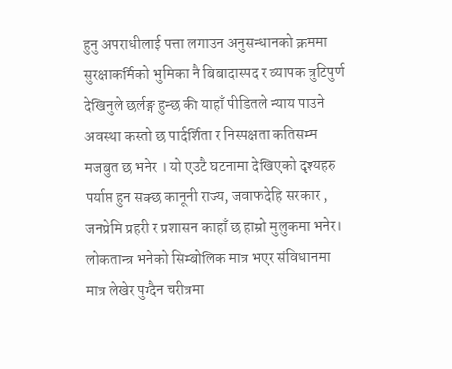हुनु अपराधीलाई पत्ता लगाउन अनुसन्धानको क्रममा सुरक्षाकर्मिको भुमिका नै बिबादास्पद र व्यापक त्रुटिपुर्ण देखिनुले छर्लङ्ग हुन्छ की याहाँ पीडितले न्याय पाउने अवस्था कस्तो छ पार्दर्शिता र निस्पक्षता कतिसम्म मजबुत छ भनेर । यो एउटै घटनामा देखिएको दृश्यहरु पर्याप्त हुन सक्छ कानूनी राज्य, जवाफदेहि सरकार , जनप्रेमि प्रहरी र प्रशासन काहाँ छ हाम्रो मुलुकमा भनेर। लोकतान्त्र भनेको सिम्बोलिक मात्र भएर संविधानमा मात्र लेखेर पुग्दैन चरीत्रमा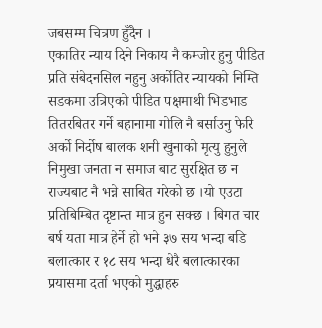जबसम्म चित्रण हुँदैन ।
एकातिर न्याय दिने निकाय नै कम्जोर हुनु पीडित प्रति संबेदनसिल नहुनु अर्कोतिर न्यायको निम्ति सडकमा उत्रिएको पीडित पक्षमाथी भिडभाड तितरबितर गर्ने बहानामा गोलि नै बर्साउनु फेरि अर्को निर्दोष बालक शनी खुनाको मृत्यु हुनुले निमुखा जनता न समाज बाट सुरक्षित छ न राज्यबाट नै भन्ने साबित गरेको छ ।यो एउटा प्रतिबिम्बित दृष्टान्त मात्र हुन सक्छ । बिगत चार बर्ष यता मात्र हेर्ने हो भने ३७ सय भन्दा बडि बलात्कार र १८ सय भन्दा धेरै बलात्कारका प्रयासमा दर्ता भएको मुद्धाहरु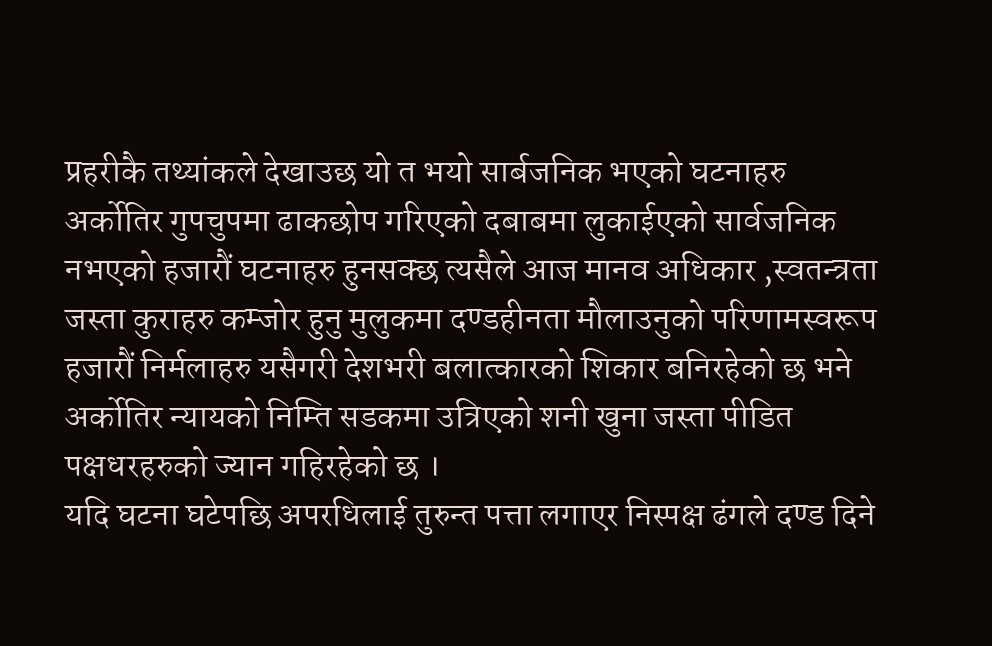प्रहरीकै तथ्यांकले देखाउछ यो त भयो सार्बजनिक भएको घटनाहरु अर्कोतिर गुपचुपमा ढाकछोप गरिएको दबाबमा लुकाईएको सार्वजनिक नभएको हजारौं घटनाहरु हुनसक्छ त्यसैले आज मानव अधिकार ,स्वतन्त्रता जस्ता कुराहरु कम्जोर हुनु मुलुकमा दण्डहीनता मौलाउनुको परिणामस्वरूप हजारौं निर्मलाहरु यसैगरी देशभरी बलात्कारको शिकार बनिरहेको छ भने अर्कोतिर न्यायको निम्ति सडकमा उत्रिएको शनी खुना जस्ता पीडित पक्षधरहरुको ज्यान गहिरहेको छ ।
यदि घटना घटेपछि अपरधिलाई तुरुन्त पत्ता लगाएर निस्पक्ष ढंगले दण्ड दिने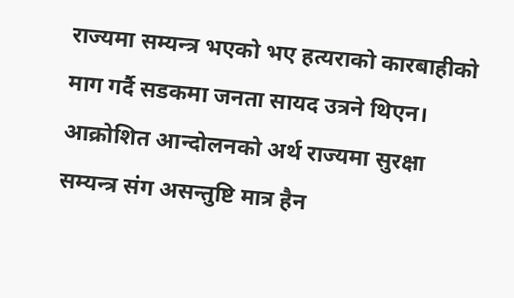राज्यमा सम्यन्त्र भएको भए हत्यराको कारबाहीको माग गर्दै सडकमा जनता सायद उत्रने थिएन। आक्रोशित आन्दोलनको अर्थ राज्यमा सुरक्षा सम्यन्त्र संग असन्तुष्टि मात्र हैन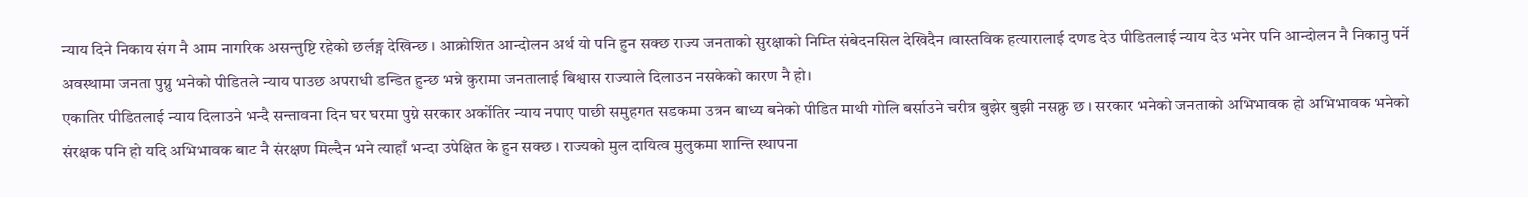न्याय दिने निकाय संग नै आम नागरिक असन्तुष्टि रहेको छर्लङ्ग देखिन्छ । आक्रोशित आन्दोलन अर्थ यो पनि हुन सक्छ राज्य जनताको सुरक्षाको निम्ति संबेदनसिल देखिदैन ।वास्तविक हत्यारालाई दणड देउ पीडितलाई न्याय देउ भनेर पनि आन्दोलन नै निकानु पर्ने अवस्थामा जनता पुग्नु भनेको पीडितले न्याय पाउछ अपराधी डन्डित हुन्छ भन्ने कुरामा जनतालाई बिश्वास राज्याले दिलाउन नसकेको कारण नै हो।
एकातिर पीडितलाई न्याय दिलाउने भन्दै सन्तावना दिन घर घरमा पुग्ने सरकार अर्कोतिर न्याय नपाए पाछी समुहगत सडकमा उत्रन बाध्य बनेको पीडित माथी गोलि बर्साउने चरीत्र बुझेर बुझी नसक्नु छ । सरकार भनेको जनताको अभिभावक हो अभिभावक भनेको संरक्षक पनि हो यदि अभिभावक बाट नै संरक्षण मिल्दैन भने त्याहाँ भन्दा उपेक्षित के हुन सक्छ । राज्यको मुल दायित्व मुलुकमा शान्ति स्थापना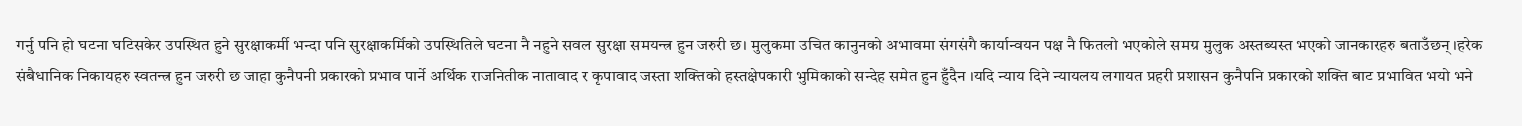गर्नु पनि हो घटना घटिसकेर उपस्थित हुने सुरक्षाकर्मी भन्दा पनि सुरक्षाकर्मिको उपस्थितिले घटना नै नहुने सवल सुरक्षा समयन्त्र हुन जरुरी छ। मुलुकमा उचित कानुनको अभावमा संगसंगै कार्यान्वयन पक्ष नै फितलो भएकोले समग्र मुलुक अस्तब्यस्त भएको जानकारहरु बताउँछन् ।हरेक संबैधानिक निकायहरु स्वतन्त्र हुन जरुरी छ जाहा कुनैपनी प्रकारको प्रभाव पार्ने अर्थिक राजनितीक नातावाद र कृपावाद जस्ता शक्तिको हस्तक्षेपकारी भुमिकाको सन्देह समेत हुन हुँदैन ।यदि न्याय दिने न्यायलय लगायत प्रहरी प्रशासन कुनैपनि प्रकारको शक्ति बाट प्रभावित भयो भने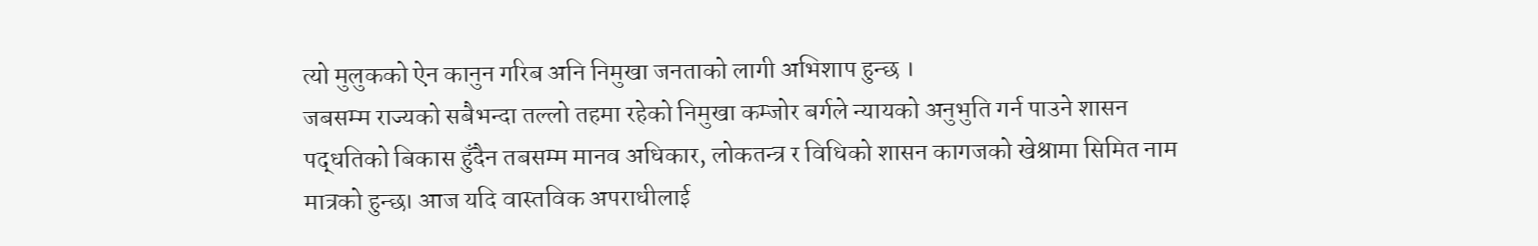त्यो मुलुकको ऐन कानुन गरिब अनि निमुखा जनताको लागी अभिशाप हुन्छ ।
जबसम्म राज्यको सबैभन्दा तल्लो तहमा रहेको निमुखा कम्जोर बर्गले न्यायको अनुभुति गर्न पाउने शासन पद्धतिको बिकास हुँदैन तबसम्म मानव अधिकार, लोकतन्त्र र विधिको शासन कागजको खेश्रामा सिमित नाम मात्रको हुन्छ। आज यदि वास्तविक अपराधीलाई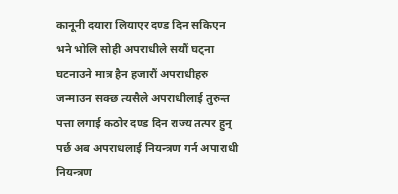कानूनी दयारा लियाएर दण्ड दिन सकिएन भने भोलि सोही अपराधीले सयौं घट्ना घटनाउने मात्र हैन हजारौं अपराधीहरु जन्माउन सक्छ त्यसैले अपराधीलाई तुरुन्त पत्ता लगाई कठोर दण्ड दिन राज्य तत्पर हुन् पर्छ अब अपराधलाई नियन्त्रण गर्न अपाराधी नियन्त्रण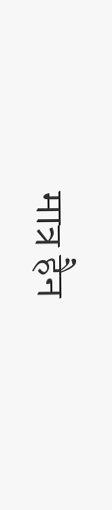मात्र हैन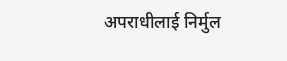अपराधीलाई निर्मुल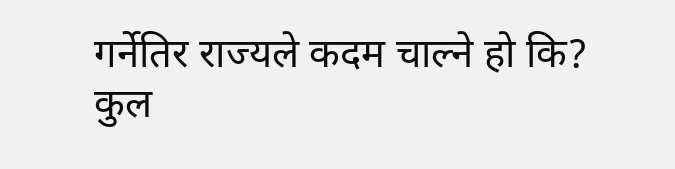गर्नेतिर राज्यले कदम चाल्ने हो कि?
कुल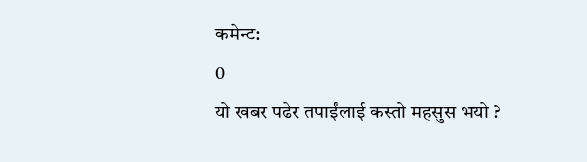कमेन्ट:
0
यो खबर पढेर तपाईंलाई कस्तो महसुस भयो ?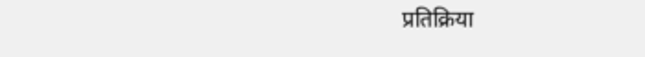प्रतिक्रिया